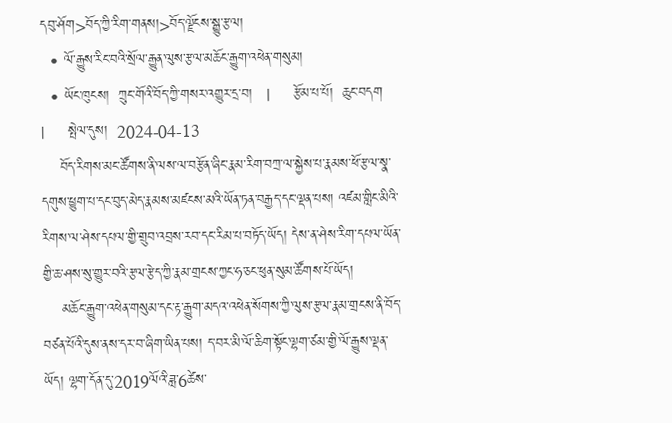དབུ་ཤོག>བོད་ཀྱི་རིག་གནས།>བོད་ལྗོངས་སྒྱུ་རྩལ།
  • ལོ་རྒྱུས་རིང་བའི་སྲོལ་རྒྱུན་ལུས་རྩལ་མཆོང་རྒྱུག་འཕེན་གསུམ།
  • ཡོང་ཁུངས།  ཀྲུང་གོའི་བོད་ཀྱི་གསར་འགྱུར་དྲ་བ།   |     རྩོམ་པ་པོ།  ཆུང་བདག   |     སྤེལ་དུས།  2024-04-13
    བོད་རིགས་མང་ཚོགས་ནི་ལས་ལ་བརྩོན་ཞིང་རྣམ་རིག་བཀྲ་ལ་སྐྱེས་པ་རྣམས་ཕོ་རྩལ་སྣ་དགུས་ཕྱུག་པ་དང་བུད་མེད་རྣམས་མཛངས་མའི་ཡོན་ཏན་བརྒྱད་དང་ལྡན་པས། འཛམ་གླིང་མིའི་རིགས་ལ་ཤེས་དཔལ་གྱི་གྲུབ་འབྲས་རབ་དང་རིམ་པ་བཏོད་ཡོད། དེས་ན་ཤེས་རིག་དཔལ་ཡོན་གྱི་ཆ་ཤས་སུ་གྱུར་བའི་རྩལ་རྩེད་ཀྱི་རྣམ་གྲངས་ཀྱང་ཧ་ཅང་ཕུན་སུམ་ཚོགས་པོ་ཡོད།
    མཆོང་རྒྱུག་འཕེན་གསུམ་དང་རྟ་རྒྱུག་མདའ་འཕེན་སོགས་ཀྱི་ལུས་རྩལ་རྣམ་གྲངས་ནི་བོད་བཙན་པོའི་དུས་ནས་དར་བ་ཞིག་ཡིན་པས། ད་བར་མི་ལོ་ཆིག་སྟོང་ལྷག་ཙམ་གྱི་ལོ་རྒྱུས་ལྡན་ཡོད། ལྷག་དོན་དུ་2019ལོའི་ཟླ་6ཚེས་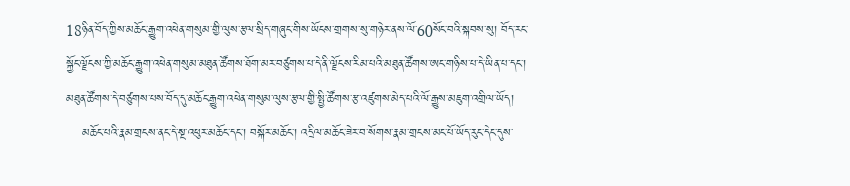18ཉིན་བོད་ཀྱིས་མཆོང་རྒྱུག་འཕེན་གསུམ་གྱི་ལུས་རྩལ་སྲིད་གཞུང་གིས་ཡོངས་གྲགས་སུ་གཉེར་ནས་ལོ་60སོང་བའི་སྐབས་སུ། བོད་རང་སྐྱོང་ལྗོངས་ཀྱི་མཆོང་རྒྱུག་འཕེན་གསུམ་མཐུན་ཚོགས་ཐོག་མར་བཙུགས་པ་དེ་ནི་ལྗོངས་རིམ་པའི་མཐུན་ཚོགས་ཨང་གཉིས་པ་དེ་ཡིན་པ་དང་། མཐུན་ཚོགས་དེ་བཙུགས་པས་བོད་དུ་མཆོང་རྒྱུག་འཕེན་གསུམ་ལུས་རྩལ་གྱི་སྤྱི་ཚོགས་རྩ་འཛུགས་མེད་པའི་ལོ་རྒྱུས་མཇུག་འགྲིལ་ཡོད།
    མཆོང་པའི་རྣམ་གྲངས་ནང་དེ་སྔ་འཕུར་མཆོང་དང་། བསྐོར་མཆོང་། འདྲིལ་མཆོང་ཟེར་བ་སོགས་རྣམ་གྲངས་མང་པོ་ཡོད་རུང་དེང་དུས་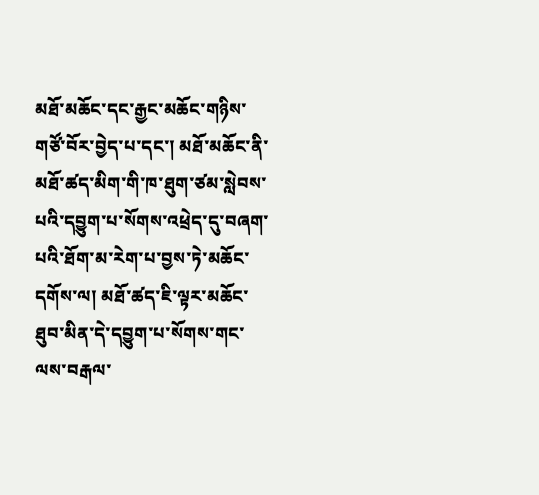མཐོ་མཆོང་དང་རྒྱང་མཆོང་གཉིས་གཙོ་བོར་བྱེད་པ་དང་། མཐོ་མཆོང་ནི་མཐོ་ཚད་མིག་གི་ཁ་ཐུག་ཙམ་སླེབས་པའི་དབྱུག་པ་སོགས་འཕྲེད་དུ་བཞག་པའི་ཐོག་མ་རེག་པ་བྱས་ཏེ་མཆོང་དགོས་ལ། མཐོ་ཚད་ཇི་ལྟར་མཆོང་ཐུབ་མིན་དེ་དབྱུག་པ་སོགས་གང་ལས་བརྒལ་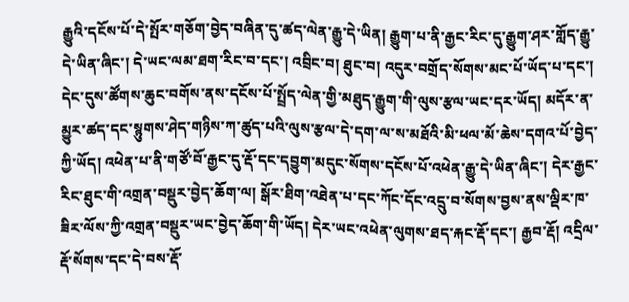རྒྱུའི་དངོས་པོ་དེ་སྤོར་གཅོག་བྱེད་བཞིན་དུ་ཚད་ལེན་རྒྱུ་དེ་ཡིན། རྒྱུག་པ་ནི་རྒྱང་རིང་དུ་རྒྱུག་ཤར་གློད་རྒྱུ་དེ་ཡིན་ཞིང་། དེ་ཡང་ལམ་ཐག་རིང་བ་དང་། འབྲིང་བ། ཐུང་བ། འདུར་བགྲོད་སོགས་མང་པོ་ཡོད་པ་དང་། དེང་དུས་ཚོགས་ཆུང་བགོས་ནས་དངོས་པོ་སྤྲོད་ལེན་གྱི་མཐུད་རྒྱུག་གི་ལུས་རྩལ་ཡང་དར་ཡོད། མདོར་ན་མྱུར་ཚད་དང་སྙུགས་ཤེད་གཉིས་ཀ་ཚུད་པའི་ལུས་རྩལ་དེ་དག་ལ་ས་མཐོའི་མི་ཕལ་མོ་ཆེས་དགའ་པོ་བྱེད་ཀྱི་ཡོད། འཕེན་པ་ནི་གཙོ་བོ་རྒྱང་དུ་རྡོ་དང་དབྱུག་མདུང་སོགས་དངོས་པོ་འཕེན་རྒྱུ་དེ་ཡིན་ཞིང་། དེར་རྒྱང་རིང་ཐུང་གི་འགྲན་བསྡུར་བྱེད་ཆོག་ལ། སྒོར་ཐིག་འཐེན་པ་དང་ཀོང་དོང་འདྲུ་བ་སོགས་བྱས་ནས་ལྡིར་ཁ་ཟིར་ལོས་ཀྱི་འགྲན་བསྡུར་ཡང་བྱེད་ཆོག་གི་ཡོད། དེར་ཡང་འཕེན་ལུགས་ཐད་རྐང་རྡོ་དང་། རྒྱབ་རྡོ། འདྲིལ་རྡོ་སོགས་དང་དེ་བས་རྡོ་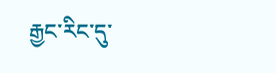རྒྱང་རིང་དུ་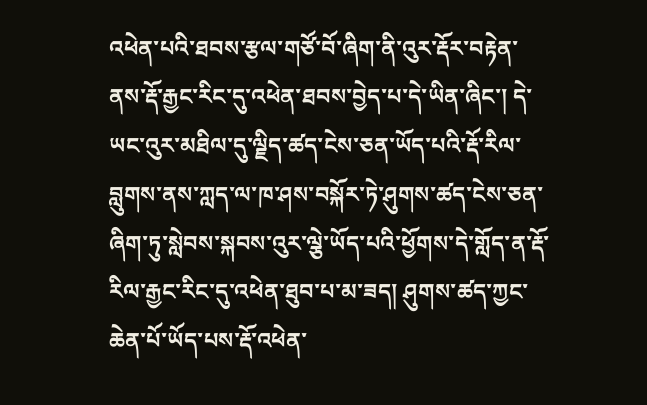འཕེན་པའི་ཐབས་རྩལ་གཙོ་བོ་ཞིག་ནི་འུར་རྡོར་བརྟེན་ནས་རྡོ་རྒྱང་རིང་དུ་འཕེན་ཐབས་བྱེད་པ་དེ་ཡིན་ཞིང་། དེ་ཡང་འུར་མཐིལ་དུ་ལྗིད་ཚད་ངེས་ཅན་ཡོད་པའི་རྡོ་རིལ་བླུགས་ནས་ཀླད་ལ་ཁ་ཤས་བསྐོར་ཏེ་ཤུགས་ཚད་ངེས་ཅན་ཞིག་ཏུ་སླེབས་སྐབས་འུར་ལྕེ་ཡོད་པའི་ཕྱོགས་དེ་གློད་ན་རྡོ་རིལ་རྒྱང་རིང་དུ་འཕེན་ཐུབ་པ་མ་ཟད། ཤུགས་ཚད་ཀྱང་ཆེན་པོ་ཡོད་པས་རྡོ་འཕེན་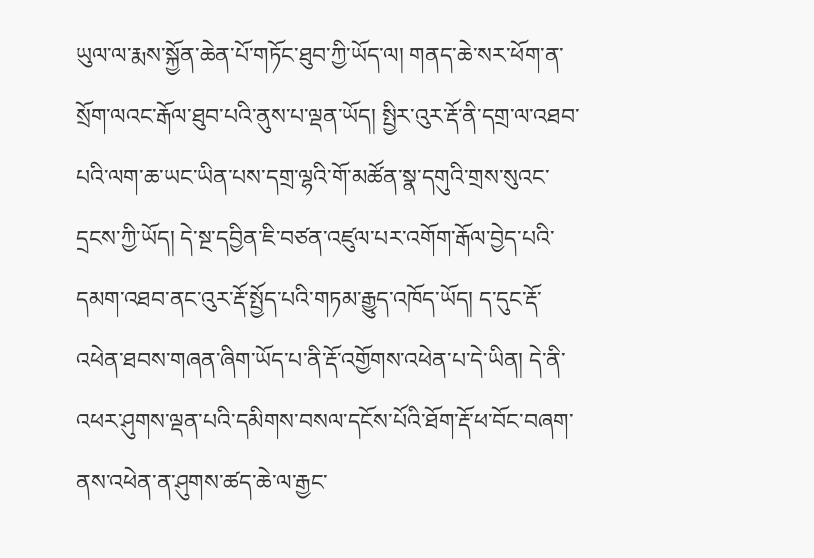ཡུལ་ལ་རྨས་སྐྱོན་ཆེན་པོ་གཏོང་ཐུབ་ཀྱི་ཡོད་ལ། གནད་ཆེ་སར་ཕོག་ན་སྲོག་ལའང་རྒོལ་ཐུབ་པའི་ནུས་པ་ལྡན་ཡོད། སྤྱིར་འུར་རྡོ་ནི་དགྲ་ལ་འཐབ་པའི་ལག་ཆ་ཡང་ཡིན་པས་དགྲ་ལྷའི་གོ་མཚོན་སྣ་དགུའི་གྲས་སུའང་དྲངས་ཀྱི་ཡོད། དེ་སྔ་དབྱིན་ཇི་བཙན་འཛུལ་པར་འགོག་རྒོལ་བྱེད་པའི་དམག་འཐབ་ནང་འུར་རྡོ་སྤྱོད་པའི་གཏམ་རྒྱུད་འཁོད་ཡོད། ད་དུང་རྡོ་འཕེན་ཐབས་གཞན་ཞིག་ཡོད་པ་ནི་རྡོ་འགྱོགས་འཕེན་པ་དེ་ཡིན། དེ་ནི་འཕར་ཤུགས་ལྡན་པའི་དམིགས་བསལ་དངོས་པོའི་ཐོག་རྡོ་ཕ་བོང་བཞག་ནས་འཕེན་ན་ཤུགས་ཚད་ཆེ་ལ་རྒྱང་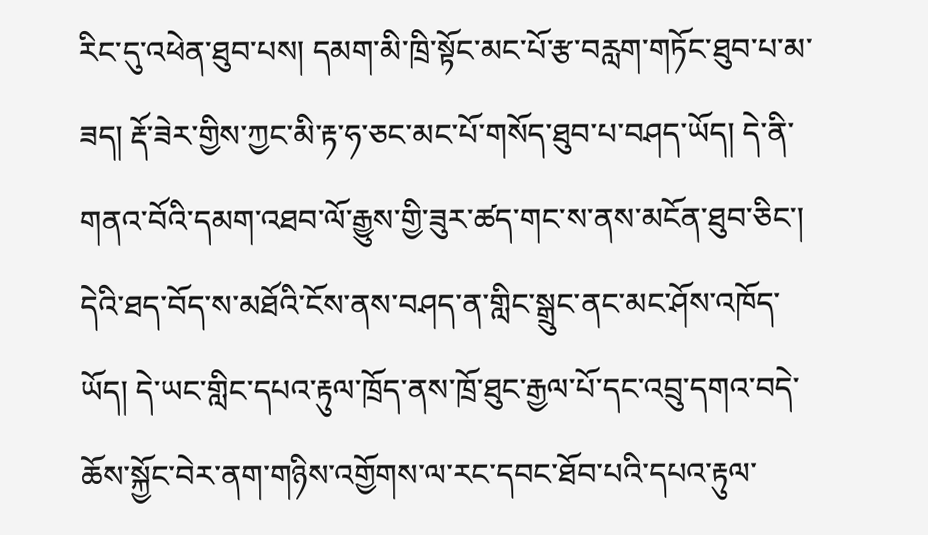རིང་དུ་འཕེན་ཐུབ་པས། དམག་མི་ཁྲི་སྟོང་མང་པོ་རྩ་བརླག་གཏོང་ཐུབ་པ་མ་ཟད། རྡོ་ཟེར་གྱིས་ཀྱང་མི་རྟ་ཧ་ཅང་མང་པོ་གསོད་ཐུབ་པ་བཤད་ཡོད། དེ་ནི་གནའ་བོའི་དམག་འཐབ་ལོ་རྒྱུས་གྱི་ཟུར་ཚད་གང་ས་ནས་མངོན་ཐུབ་ཅིང་། དེའི་ཐད་བོད་ས་མཐོའི་ངོས་ནས་བཤད་ན་གླིང་སྒྲུང་ནང་མང་ཤོས་འཁོད་ཡོད། དེ་ཡང་གླིང་དཔའ་རྟུལ་ཁྲོད་ནས་ཁྲོ་ཐུང་རྒྱལ་པོ་དང་འབྲུ་དགའ་བདེ་ཆོས་སྐྱོང་བེར་ནག་གཉིས་འགྱོགས་ལ་རང་དབང་ཐོབ་པའི་དཔའ་རྟུལ་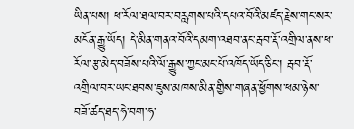ཡིན་པས། ཕ་རོལ་ཐལ་བར་བརླགས་པའི་དཔའ་བོའི་མཛད་རྗེས་གང་སར་མངོན་རྒྱུ་ཡོད། དེ་མིན་གནའ་བོའི་དམག་འཐབ་ནང་རྦབ་རྡོ་འགྲིལ་ནས་ཕ་རོལ་རྩ་མེད་བཟོས་པའི་ལོ་རྒྱུས་ཀྱང་མང་པོ་འཁོད་ཡོད་ཅིང་། རྦབ་རྡོ་འགྲིལ་བར་ཡང་ཐབས་ཇུས་མཁས་མིན་གྱིས་གཞན་ཕྱོགས་ཕམ་ཉེས་བཟོ་ཚད་ཐད་ཧེ་བག་ཧ་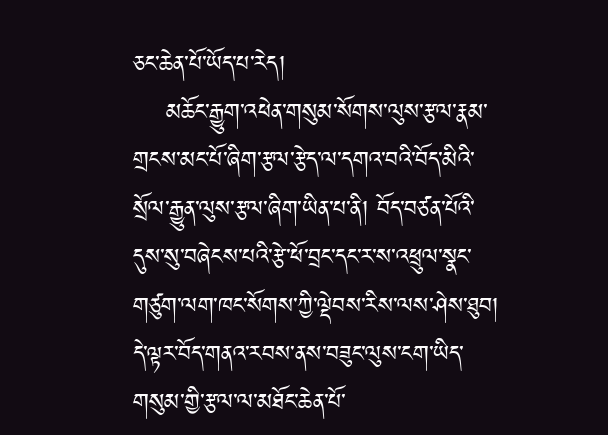ཅང་ཆེན་པོ་ཡོད་པ་རེད།
    མཆོང་རྒྱུག་འཕེན་གསུམ་སོགས་ལུས་རྩལ་རྣམ་གྲངས་མང་པོ་ཞིག་རྩལ་རྩེད་ལ་དགའ་བའི་བོད་མིའི་སྲོལ་རྒྱུན་ལུས་རྩལ་ཞིག་ཡིན་པ་ནི། བོད་བཙན་པོའི་དུས་སུ་བཞེངས་པའི་རྩེ་ཕོ་བྲང་དང་ར་ས་འཕྲུལ་སྣང་གཙུག་ལག་ཁང་སོགས་ཀྱི་ལྡེབས་རིས་ལས་ཤེས་ཐུབ། དེ་ལྟར་བོད་གནའ་རབས་ནས་བཟུང་ལུས་ངག་ཡིད་གསུམ་གྱི་རྩལ་ལ་མཐོང་ཆེན་པོ་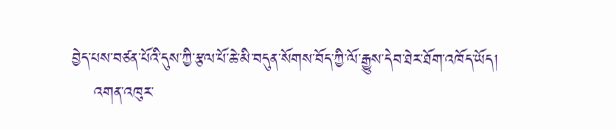བྱེད་པས་བཙན་པོའི་དུས་ཀྱི་རྩལ་པོ་ཆེ་མི་བདུན་སོགས་བོད་ཀྱི་ལོ་རྒྱུས་དེབ་ཐེར་ཐོག་འཁོད་ཡོད།
    འགན་འཁུར་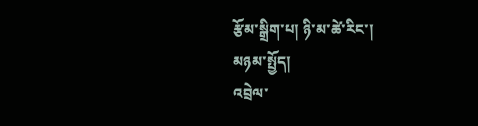རྩོམ་སྒྲིག་པ། ཉི་མ་ཚེ་རིང་།
མཉམ་སྤྱོད།
འབྲེལ་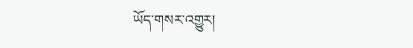ཡོད་གསར་འགྱུར།